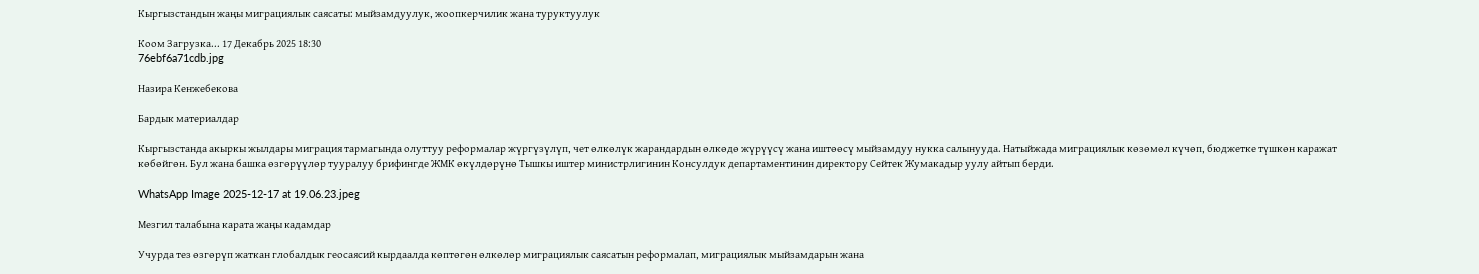Кыргызстандын жаңы миграциялык саясаты: мыйзамдуулук, жоопкерчилик жана туруктуулук

Коом Загрузка... 17 Декабрь 2025 18:30
76ebf6a71cdb.jpg

Назира Кенжебекова

Бардык материалдар

Кыргызстанда акыркы жылдары миграция тармагында олуттуу реформалар жүргүзүлүп, чет өлкөлүк жарандардын өлкөдө жүрүүсү жана иштөөсү мыйзамдуу нукка салынууда. Натыйжада миграциялык көзөмөл күчөп, бюджетке түшкөн каражат көбөйгөн. Бул жана башка өзгөрүүлөр тууралуу брифингде ЖМК өкүлдөрүнө Тышкы иштер министрлигинин Консулдук департаментинин директору Сейтек Жумакадыр уулу айтып берди.

WhatsApp Image 2025-12-17 at 19.06.23.jpeg

Мезгил талабына карата жаңы кадамдар

Учурда тез өзгөрүп жаткан глобалдык геосаясий кырдаалда көптөгөн өлкөлөр миграциялык саясатын реформалап, миграциялык мыйзамдарын жана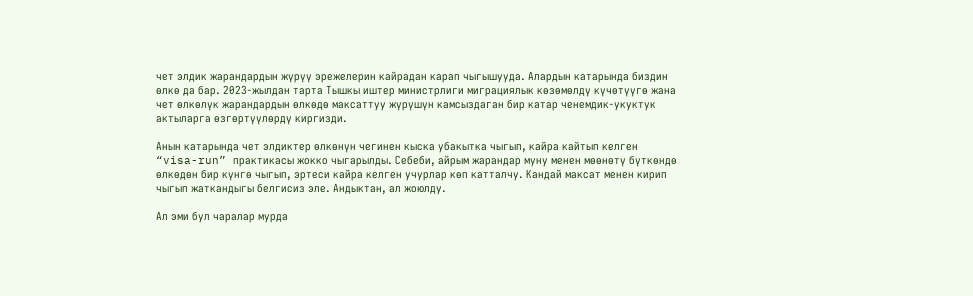чет элдик жарандардын жүрүү эрежелерин кайрадан карап чыгышууда. Алардын катарында биздин өлкө да бар. 2023-жылдан тарта Тышкы иштер министрлиги миграциялык көзөмөлдү күчөтүүгө жана чет өлкөлүк жарандардын өлкөдө максаттуу жүрүшүн камсыздаган бир катар ченемдик-укуктук актыларга өзгөртүүлөрдү киргизди.

Анын катарында чет элдиктер өлкөнүн чегинен кыска убакытка чыгып, кайра кайтып келген “visa-run” практикасы жокко чыгарылды. Себеби, айрым жарандар муну менен мөөнөтү бүткөндө өлкөдөн бир күнгө чыгып, эртеси кайра келген учурлар көп катталчу. Кандай максат менен кирип чыгып жаткандыгы белгисиз эле. Андыктан, ал жоюлду.

Ал эми бул чаралар мурда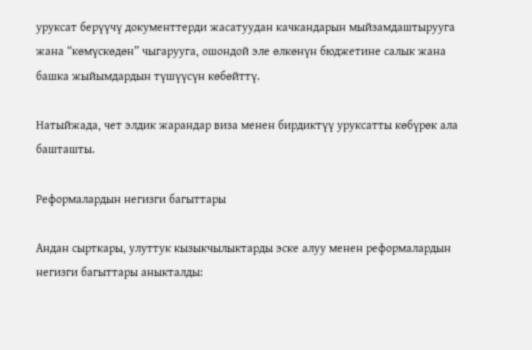уруксат берүүчү документтерди жасатуудан качкандарын мыйзамдаштырууга жана “көмүскөдөн” чыгарууга, ошондой эле өлкөнүн бюджетине салык жана башка жыйымдардын түшүүсүн көбөйттү.

Натыйжада, чет элдик жарандар виза менен бирдиктүү уруксатты көбүрөк ала башташты.

Реформалардын негизги багыттары

Андан сырткары, улуттук кызыкчылыктарды эске алуу менен реформалардын негизги багыттары аныкталды: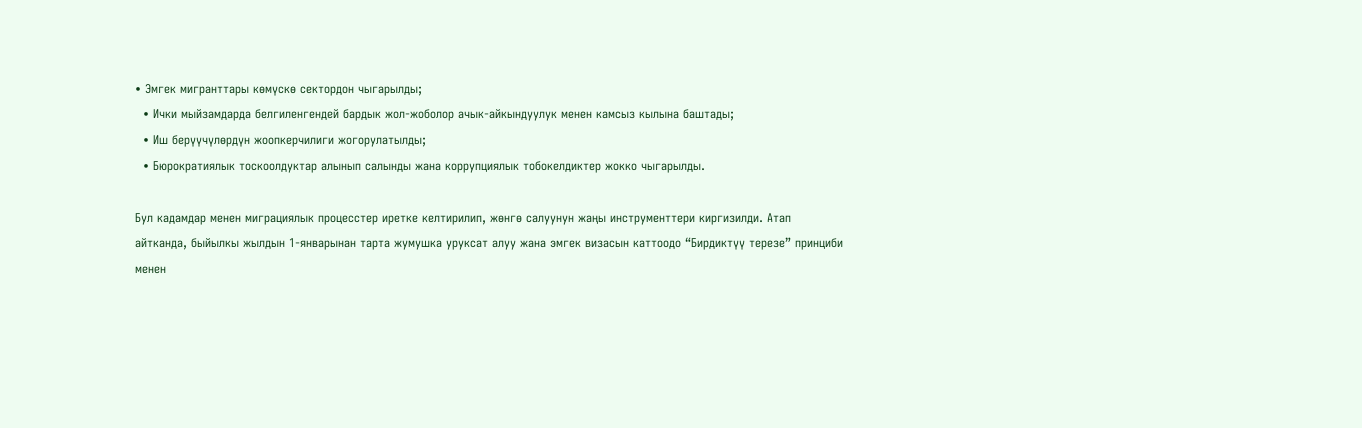• Эмгек мигранттары көмүскө сектордон чыгарылды;
  • Ички мыйзамдарда белгиленгендей бардык жол-жоболор ачык-айкындуулук менен камсыз кылына баштады;
  • Иш берүүчүлөрдүн жоопкерчилиги жогорулатылды;
  • Бюрократиялык тоскоолдуктар алынып салынды жана коррупциялык тобокелдиктер жокко чыгарылды.

Бул кадамдар менен миграциялык процесстер иретке келтирилип, жөнгө салуунун жаңы инструменттери киргизилди. Атап айтканда, быйылкы жылдын 1-январынан тарта жумушка уруксат алуу жана эмгек визасын каттоодо “Бирдиктүү терезе” принциби менен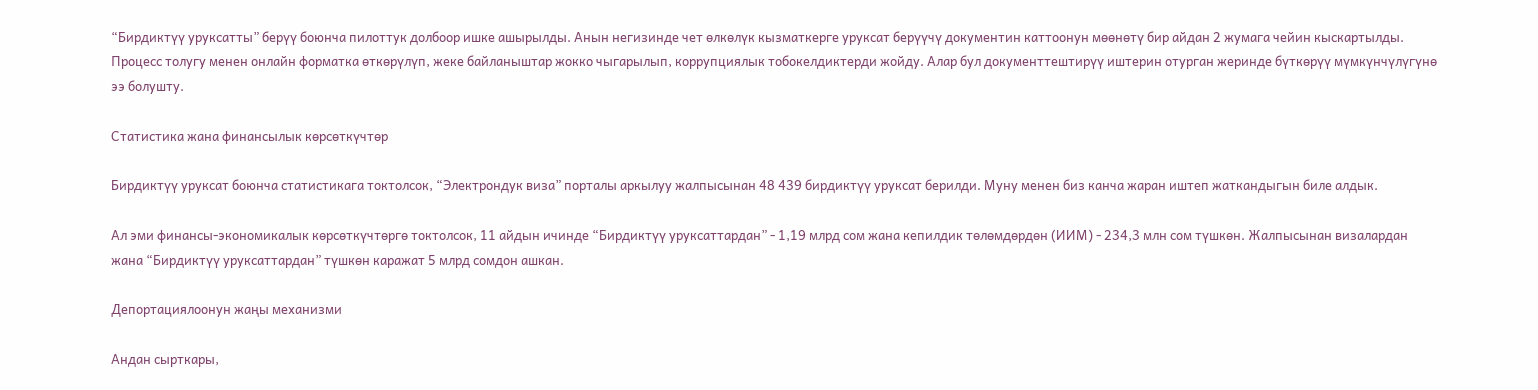“Бирдиктүү уруксатты” берүү боюнча пилоттук долбоор ишке ашырылды. Анын негизинде чет өлкөлүк кызматкерге уруксат берүүчү документин каттоонун мөөнөтү бир айдан 2 жумага чейин кыскартылды. Процесс толугу менен онлайн форматка өткөрүлүп, жеке байланыштар жокко чыгарылып, коррупциялык тобокелдиктерди жойду. Алар бул документтештирүү иштерин отурган жеринде бүткөрүү мүмкүнчүлүгүнө ээ болушту.

Статистика жана финансылык көрсөткүчтөр

Бирдиктүү уруксат боюнча статистикага токтолсок, “Электрондук виза” порталы аркылуу жалпысынан 48 439 бирдиктүү уруксат берилди. Муну менен биз канча жаран иштеп жаткандыгын биле алдык.

Ал эми финансы-экономикалык көрсөткүчтөргө токтолсок, 11 айдын ичинде “Бирдиктүү уруксаттардан” - 1,19 млрд сом жана кепилдик төлөмдөрдөн (ИИМ) - 234,3 млн сом түшкөн. Жалпысынан визалардан жана “Бирдиктүү уруксаттардан” түшкөн каражат 5 млрд сомдон ашкан.

Депортациялоонун жаңы механизми

Андан сырткары,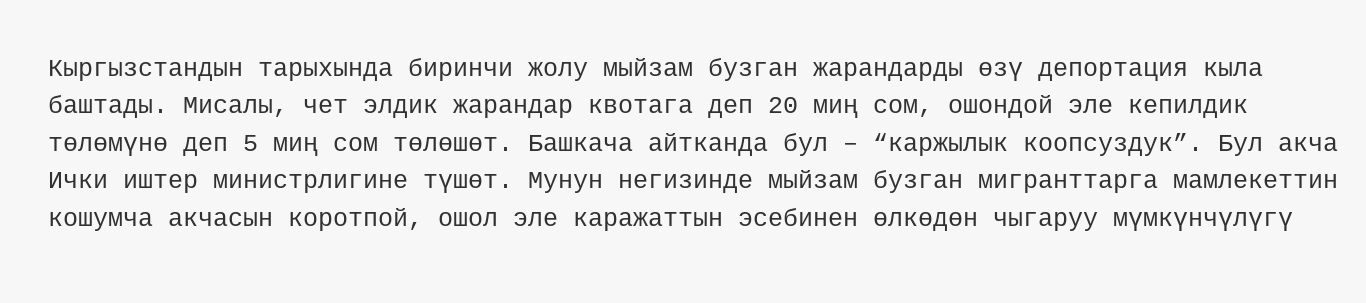Кыргызстандын тарыхында биринчи жолу мыйзам бузган жарандарды өзү депортация кыла баштады. Мисалы, чет элдик жарандар квотага деп 20 миң сом, ошондой эле кепилдик төлөмүнө деп 5 миң сом төлөшөт. Башкача айтканда бул – “каржылык коопсуздук”. Бул акча Ички иштер министрлигине түшөт. Мунун негизинде мыйзам бузган мигранттарга мамлекеттин кошумча акчасын коротпой, ошол эле каражаттын эсебинен өлкөдөн чыгаруу мүмкүнчүлүгү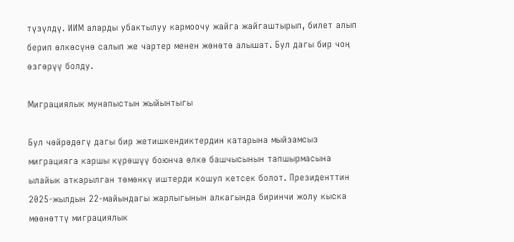түзүлдү. ИИМ аларды убактылуу кармоочу жайга жайгаштырып, билет алып берип өлкөсүнө салып же чартер менен жөнөтө алышат. Бул дагы бир чоң өзгөрүү болду.

Миграциялык мунапыстын жыйынтыгы

Бул чөйрөдөгү дагы бир жетишкендиктердин катарына мыйзамсыз миграцияга каршы күрөшүү боюнча өлкө башчысынын тапшырмасына ылайык аткарылган төмөнкү иштерди кошуп кетсек болот. Президенттин 2025-жылдын 22-майындагы жарлыгынын алкагында биринчи жолу кыска мөөнөттү миграциялык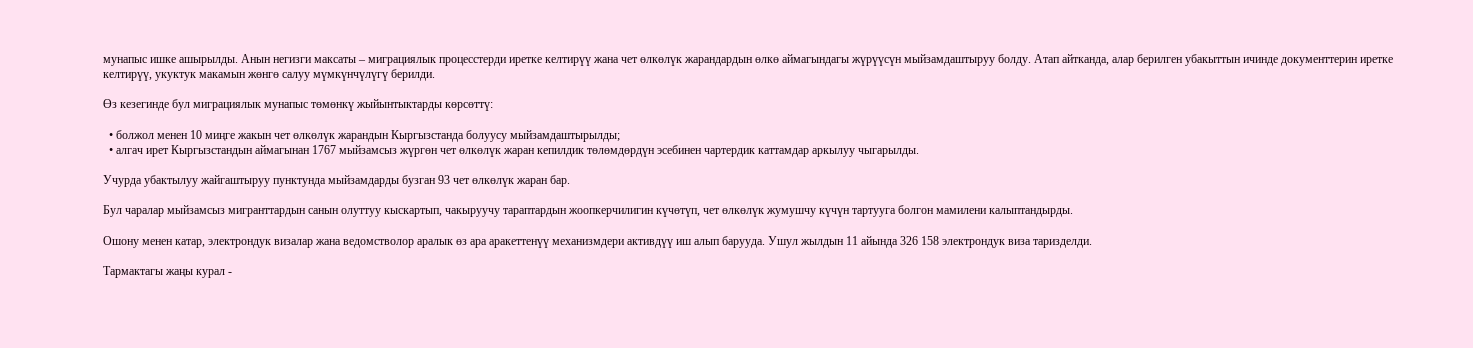мунапыс ишке ашырылды. Анын негизги максаты – миграциялык процесстерди иретке келтирүү жана чет өлкөлүк жарандардын өлкө аймагындагы жүрүүсүн мыйзамдаштыруу болду. Атап айтканда, алар берилген убакыттын ичинде документтерин иретке келтирүү, укуктук макамын жөнгө салуу мүмкүнчүлүгү берилди.

Өз кезегинде бул миграциялык мунапыс төмөнкү жыйынтыктарды көрсөттү:

  • болжол менен 10 миңге жакын чет өлкөлүк жарандын Кыргызстанда болуусу мыйзамдаштырылды;
  • алгач ирет Кыргызстандын аймагынан 1767 мыйзамсыз жүргөн чет өлкөлүк жаран кепилдик төлөмдөрдүн эсебинен чартердик каттамдар аркылуу чыгарылды.

Учурда убактылуу жайгаштыруу пунктунда мыйзамдарды бузган 93 чет өлкөлүк жаран бар.

Бул чаралар мыйзамсыз мигранттардын санын олуттуу кыскартып, чакыруучу тараптардын жоопкерчилигин күчөтүп, чет өлкөлүк жумушчу күчүн тартууга болгон мамилени калыптандырды.

Ошону менен катар, электрондук визалар жана ведомстволор аралык өз ара аракеттенүү механизмдери активдүү иш алып барууда. Ушул жылдын 11 айында 326 158 электрондук виза таризделди.

Тармактагы жаңы курал -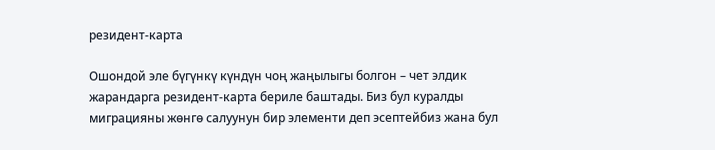резидент-карта

Ошондой эле бүгүнкү күндүн чоң жаңылыгы болгон – чет элдик жарандарга резидент-карта бериле баштады. Биз бул куралды миграцияны жөнгө салуунун бир элементи деп эсептейбиз жана бул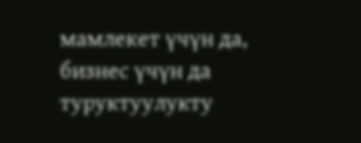мамлекет үчүн да, бизнес үчүн да туруктуулукту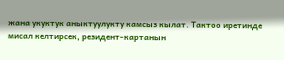жана укуктук аныктуулукту камсыз кылат. Тактоо иретинде мисал келтирсек, резидент-картанын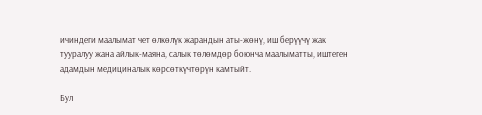ичиндеги маалымат чет өлкөлүк жарандын аты-жөнү, иш берүүчү жак тууралуу жана айлык-маяна, салык төлөмдөр боюнча маалыматты, иштеген адамдын медициналык көрсөткүчтөрүн камтыйт.

Бул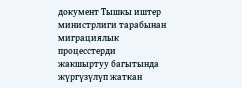документ Тышкы иштер министрлиги тарабынан миграциялык процесстерди жакшыртуу багытында жүргүзүлүп жаткан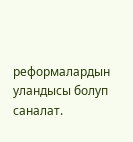реформалардын уландысы болуп саналат.